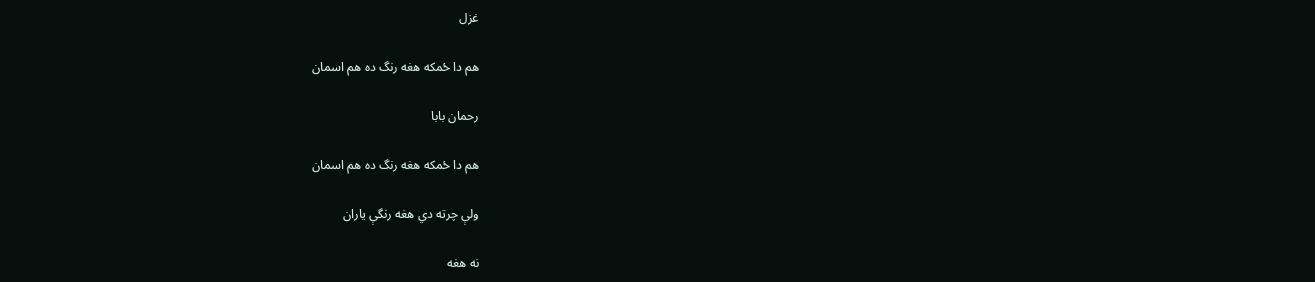غزل

هم دا ځمکه هغه رنگ ده هم اسمان

رحمان بابا

هم دا ځمکه هغه رنگ ده هم اسمان

ولې چرته دي هغه رنگې ياران

نه هغه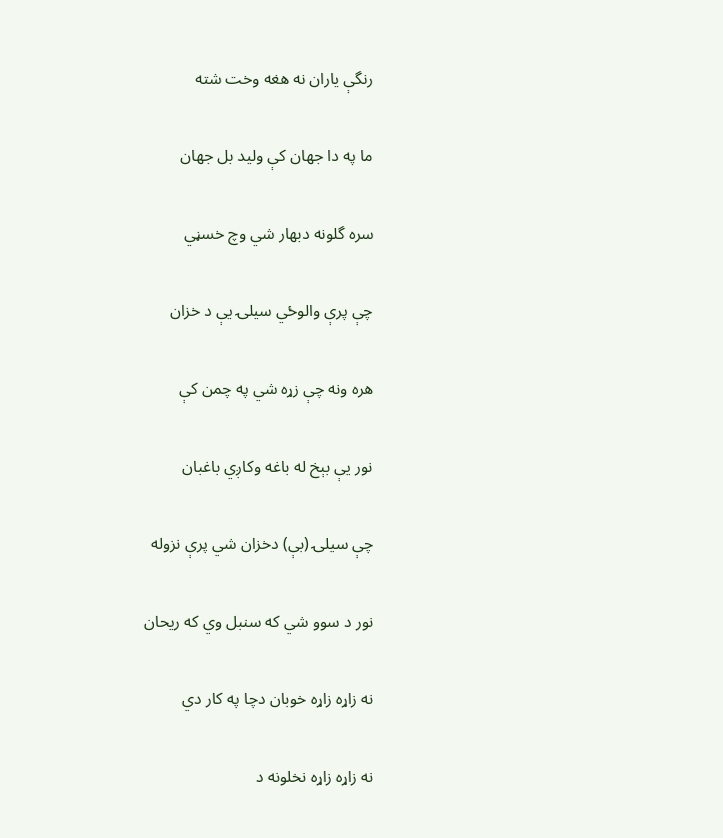رنگې ياران نه هغه وخت شته

ما په دا جهان کې وليد بل جهان

سره گلونه دبهار شي وچ خسڼي

چې پرې والوځي سيلۍ يې د خزان

هره ونه چې زړه شي په چمن کې

نور يې بېخ له باغه وکاږي باغبان

چې سيلۍ (بې) دخزان شي پرې نزوله

نور د سوو شي که سنبل وي که ريحان

نه زاړه زاړه خوبان دچا په کار دي

نه زاړه زاړه نخلونه د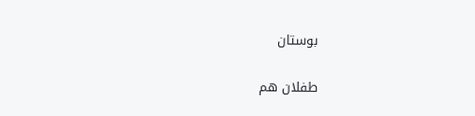بوستان

طفلان هم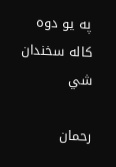په يو دوه کاله سخندان شي

رحمان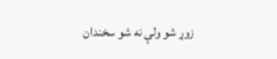زوړ شو ولې نه شو سخندان